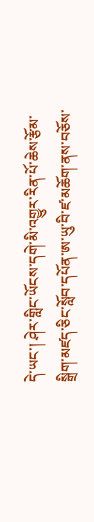དེ་ཡང་། ཤེར་གླིང་ཡོངས་དགེ་མི་འགྱུར་རིན་པོ་ཆེས་རྩོམ་སྒྲིག་མཛད་ཅིང་སློབ་དཔོན་ཨ་ཡུ་བི་ཛ་མཆོག་ནས་བཅོས་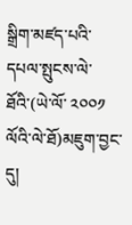སྒྲིག་མཛད་པའི་དཔལ་སྤུངས་ལེ་ཐོའི་(ཡེ་ལོ་ ༢༠༠༡ ལོའི་ལེ་ཐོ)མཇུག་བྱང་དུ།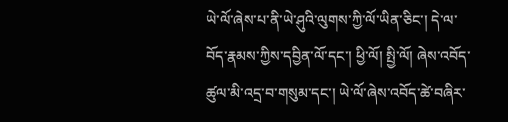ཡེ་ལོ་ཞེས་པ་ནི་ཡེ་ཤུའི་ལུགས་ཀྱི་ལོ་ཡིན་ཅིང་། དེ་ལ་བོད་རྣམས་ཀྱིས་དབྱིན་ལོ་དང་། ཕྱི་ལོ། སྤྱི་ལོ། ཞེས་འབོད་ཚུལ་མི་འདྲ་བ་གསུམ་དང་། ཡེ་ལོ་ཞེས་འབོད་ཚེ་བཞིར་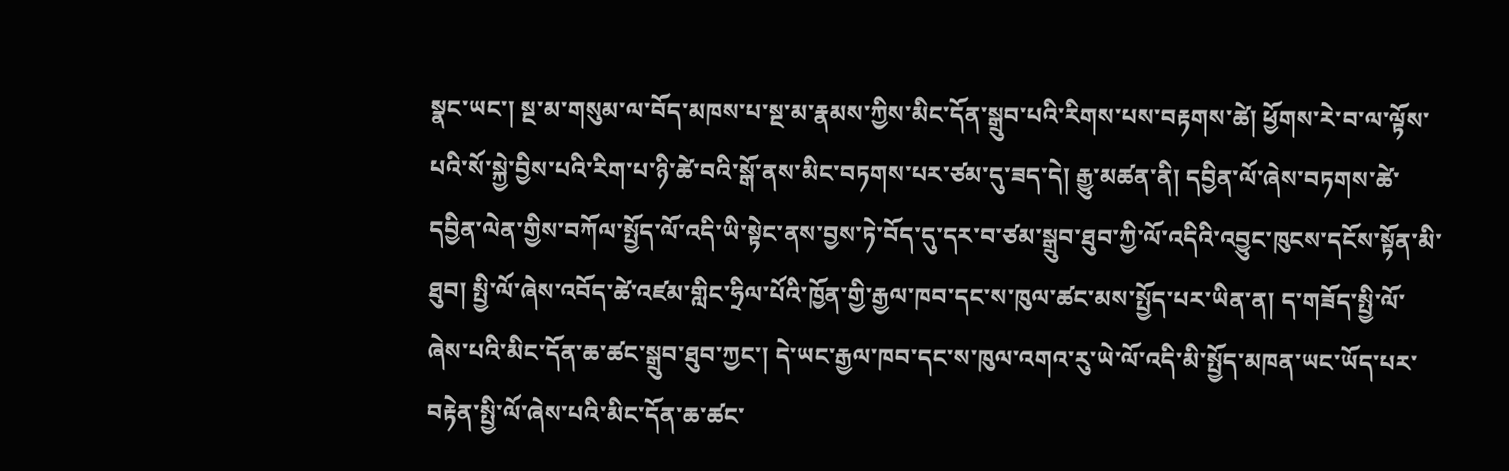སྣང་ཡང་། སྔ་མ་གསུམ་ལ་བོད་མཁས་པ་སྔ་མ་རྣམས་ཀྱིས་མིང་དོན་སྒྲུབ་པའི་རིགས་པས་བརྟགས་ཚེ། ཕྱོགས་རེ་བ་ལ་ལྟོས་པའི་སོ་སྐྱེ་བྱིས་པའི་རིག་པ་ཉི་ཚེ་བའི་སྒོ་ནས་མིང་བཏགས་པར་ཙམ་དུ་ཟད་དེ། རྒྱུ་མཚན་ནི། དབྱིན་ལོ་ཞེས་བཏགས་ཚེ་དབྱིན་ལེན་གྱིས་བཀོལ་སྤྱོད་ལོ་འདི་ཡི་སྟེང་ནས་བྱས་ཏེ་བོད་དུ་དར་བ་ཙམ་སྒྲུབ་ཐུབ་ཀྱི་ལོ་འདིའི་འབྱུང་ཁུངས་དངོས་སྟོན་མི་ཐུབ། སྤྱི་ལོ་ཞེས་འབོད་ཚེ་འཛམ་གླིང་ཧྲིལ་པོའི་ཁྱོན་གྱི་རྒྱལ་ཁབ་དང་ས་ཁུལ་ཚང་མས་སྤྱོད་པར་ཡིན་ན། ད་གཟོད་སྤྱི་ལོ་ཞེས་པའི་མིང་དོན་ཆ་ཚང་སྒྲུབ་ཐུབ་ཀྱང་། དེ་ཡང་རྒྱལ་ཁབ་དང་ས་ཁུལ་འགའ་རུ་ཡེ་ལོ་འདི་མི་སྤྱོད་མཁན་ཡང་ཡོད་པར་བརྟེན་སྤྱི་ལོ་ཞེས་པའི་མིང་དོན་ཆ་ཚང་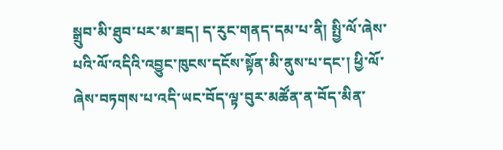སྒྲུབ་མི་ཐུབ་པར་མ་ཟད། ད་རུང་གནད་དམ་པ་ནི། སྤྱི་ལོ་ཞེས་པའི་ལོ་འདིའི་འབྱུང་ཁུངས་དངོས་སྟོན་མི་ནུས་པ་དང་། ཕྱི་ལོ་ཞེས་བཏགས་པ་འདི་ཡང་བོད་ལྟ་བུར་མཚོན་ན་བོད་མིན་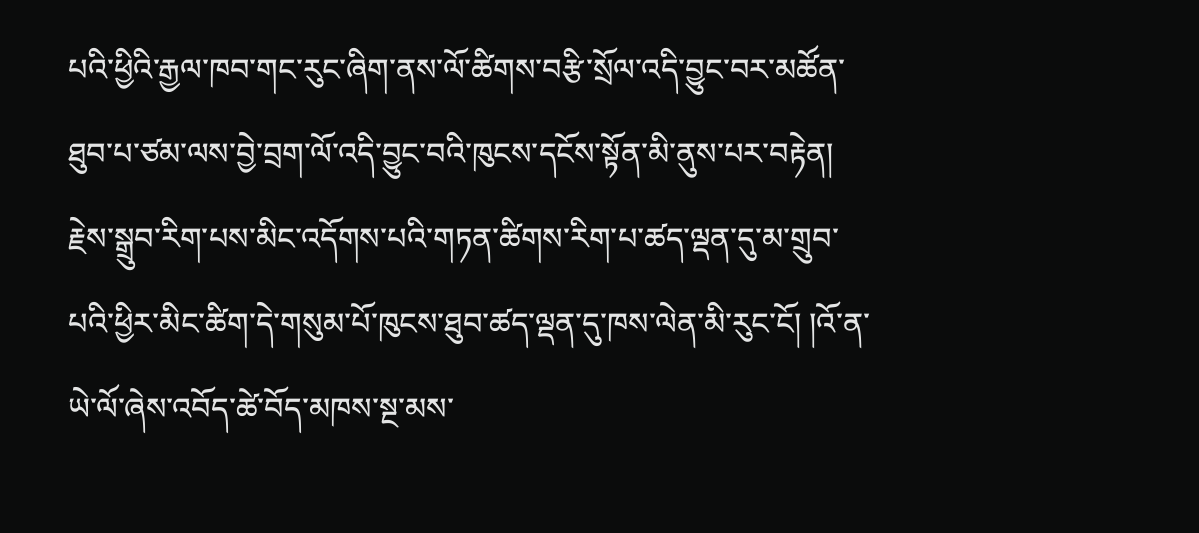པའི་ཕྱིའི་རྒྱལ་ཁབ་གང་རུང་ཞིག་ནས་ལོ་ཚིགས་བརྩི་སྲོལ་འདི་བྱུང་བར་མཚོན་ཐུབ་པ་ཙམ་ལས་བྱེ་བྲག་ལོ་འདི་བྱུང་བའི་ཁུངས་དངོས་སྟོན་མི་ནུས་པར་བརྟེན། རྗེས་སྒྲུབ་རིག་པས་མིང་འདོགས་པའི་གཏན་ཚིགས་རིག་པ་ཚད་ལྡན་དུ་མ་གྲུབ་པའི་ཕྱིར་མིང་ཚིག་དེ་གསུམ་པོ་ཁུངས་ཐུབ་ཚད་ལྡན་དུ་ཁས་ལེན་མི་རུང་ངོ། །འོ་ན་ཡེ་ལོ་ཞེས་འབོད་ཚེ་བོད་མཁས་སྔ་མས་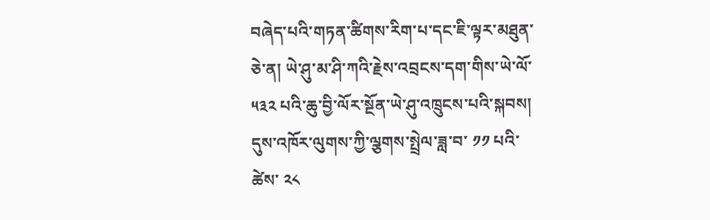བཞེད་པའི་གཏན་ཚིགས་རིག་པ་དང་ཇི་ལྟར་མཐུན་ཅེ་ན། ཡེ་ཤུ་མ་ཤི་ཀའི་རྗེས་འབྲངས་དག་གིས་ཡེ་ལོ་ ༥༣༢ པའི་ཆུ་བྱི་ལོར་སྔོན་ཡེ་ཤུ་འཁྲུངས་པའི་སྐབས། དུས་འཁོར་ལུགས་ཀྱི་ལྕགས་སྤྲེལ་ཟླ་བ་ ༡༡ པའི་ཚེས་ ༢༨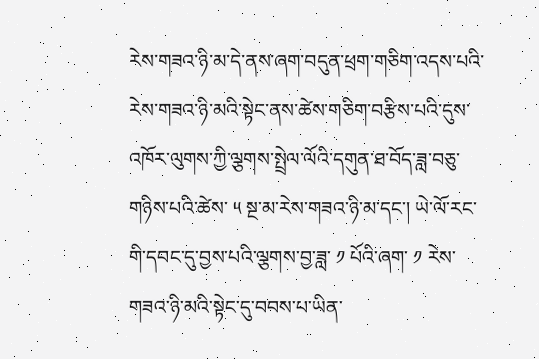རེས་གཟའ་ཉི་མ་དེ་ནས་ཞག་བདུན་ཕྲག་གཅིག་འདས་པའི་རེས་གཟའ་ཉི་མའི་སྟེང་ནས་ཚེས་གཅིག་བརྩིས་པའི་དུས་འཁོར་ལུགས་ཀྱི་ལྕགས་སྤྲེལ་ལོའི་དགུན་ཐ་བོད་ཟླ་བཅུ་གཉིས་པའི་ཚེས་ ༥ སྔ་མ་རེས་གཟའ་ཉི་མ་དང་། ཡེ་ལོ་རང་གི་དབང་དུ་བྱས་པའི་ལྕགས་བྱ་ཟླ་ ༡ པོའི་ཞག་ ༡ རེས་གཟའ་ཉི་མའི་སྟེང་དུ་བབས་པ་ཡིན་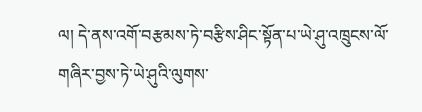ལ། དེ་ནས་འགོ་བརྩམས་ཏེ་བརྩིས་ཤིང་སྟོན་པ་ཡེ་ཤུ་འཁྲུངས་ལོ་གཞིར་བྱས་ཏེ་ཡེ་ཤུའི་ལུགས་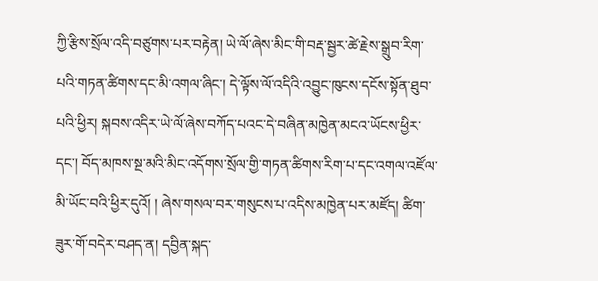ཀྱི་རྩིས་སྲོལ་འདི་བཙུགས་པར་བརྟེན། ཡེ་ལོ་ཞེས་མིང་གི་བརྡ་སྦྱར་ཚེ་རྗེས་སྒྲུབ་རིག་པའི་གཏན་ཚིགས་དང་མི་འགལ་ཞིང་། དེ་ལྟོས་ལོ་འདིའི་འབྱུང་ཁུངས་དངོས་སྟོན་ཐུབ་པའི་ཕྱིར། སྐབས་འདིར་ཡེ་ལོ་ཞེས་བཀོད་པའང་དེ་བཞིན་མཁྱེན་མངའ་ཡོངས་ཕྱིར་དང་། བོད་མཁས་སྔ་མའི་མིང་འདོགས་སྲོལ་གྱི་གཏན་ཚིགས་རིག་པ་དང་འགལ་འཛོལ་མི་ཡོང་བའི་ཕྱིར་དུའོ། ། ཞེས་གསལ་བར་གསུངས་པ་འདིས་མཁྱེན་པར་མཛོད། ཚིག་ཟུར་གོ་བདེར་བཤད་ན། དབྱིན་སྐད་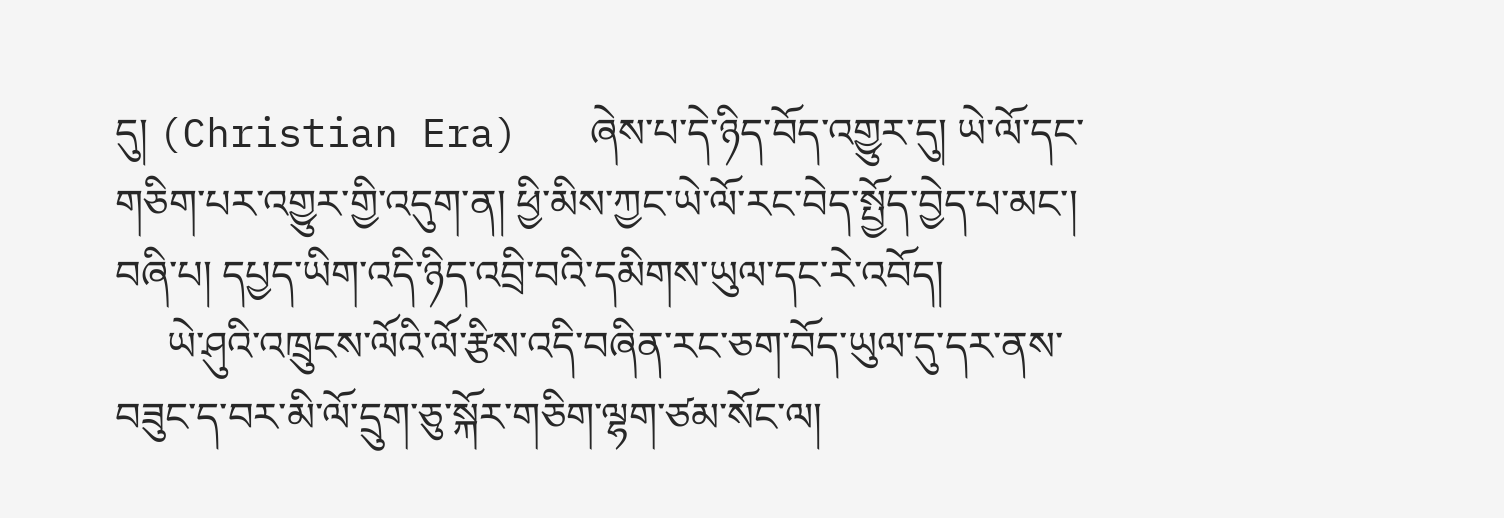དུ། (Christian Era)   ཞེས་པ་དེ་ཉིད་བོད་འགྱུར་དུ། ཡེ་ལོ་དང་གཅིག་པར་འགྱུར་གྱི་འདུག་ན། ཕྱི་མིས་ཀྱང་ཡེ་ལོ་རང་བེད་སྤྱོད་བྱེད་པ་མང་།
བཞི་པ། དཔྱད་ཡིག་འདི་ཉིད་འབྲི་བའི་དམིགས་ཡུལ་དང་རེ་འབོད།
     ཡེ་ཤུའི་འཁྲུངས་ལོའི་ལོ་རྩིས་འདི་བཞིན་རང་ཅག་བོད་ཡུལ་དུ་དར་ནས་བཟུང་ད་བར་མི་ལོ་དྲུག་ཅུ་སྐོར་གཅིག་ལྷག་ཙམ་སོང་ལ།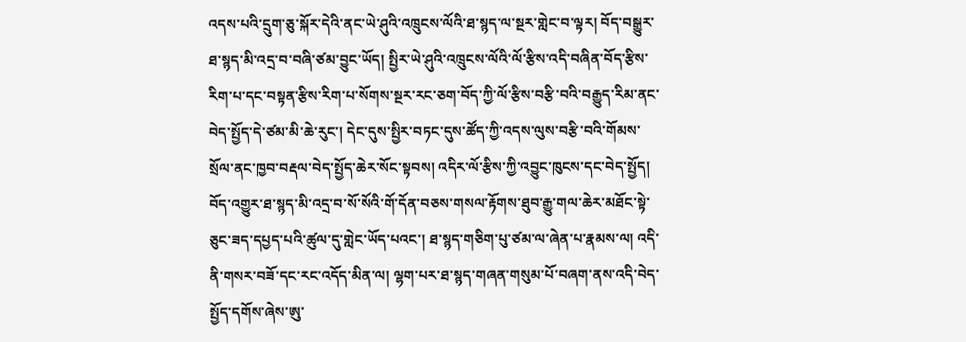འདས་པའི་དྲུག་ཅུ་སྐོར་དེའི་ནང་ཡེ་ཤུའི་འཁྲུངས་ལོའི་ཐ་སྙད་ལ་སྔར་གླེང་བ་ལྟར། བོད་བསྒྱུར་ཐ་སྙད་མི་འདྲ་བ་བཞི་ཙམ་བྱུང་ཡོད། སྤྱིར་ཡེ་ཤུའི་འཁྲུངས་ལོའི་ལོ་རྩིས་འདི་བཞིན་བོད་རྩིས་རིག་པ་དང་བསྟན་རྩིས་རིག་པ་སོགས་སྔར་རང་ཅག་བོད་ཀྱི་ལོ་རྩིས་བརྩི་བའི་བརྒྱུད་རིམ་ནང་བེད་སྤྱོད་དེ་ཙམ་མི་ཆེ་རུང་། དེང་དུས་སྤྱིར་བཏང་དུས་ཚོད་ཀྱི་འདས་ལུས་བརྩི་བའི་གོམས་སྲོལ་ནང་ཁྱབ་བརྡལ་བེད་སྤྱོད་ཆེར་སོང་སྟབས། འདིར་ལོ་རྩིས་ཀྱི་འབྱུང་ཁུངས་དང་བེད་སྤྱོད། བོད་འགྱུར་ཐ་སྙད་མི་འདྲ་བ་སོ་སོའི་གོ་དོན་བཅས་གསལ་རྟོགས་ཐུབ་རྒྱུ་གལ་ཆེར་མཐོང་སྟེ་ཅུང་ཟད་དཔྱད་པའི་ཚུལ་དུ་གླེང་ཡོད་པའང་། ཐ་སྙད་གཅིག་པུ་ཙམ་ལ་ཞེན་པ་རྣམས་ལ། འདི་ནི་གསར་བཟོ་དང་རང་འདོད་མིན་ལ། ལྷག་པར་ཐ་སྙད་གཞན་གསུམ་པོ་བཞག་ནས་འདི་བེད་སྤྱོད་དགོས་ཞེས་ཨུ་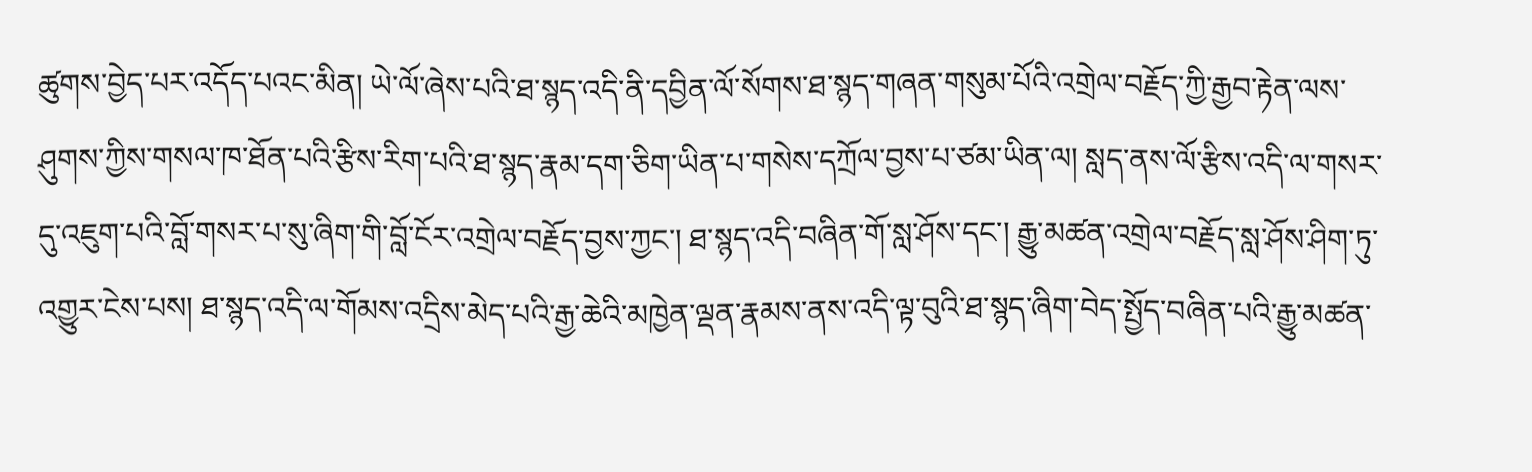ཚུགས་བྱེད་པར་འདོད་པའང་མིན། ཡེ་ལོ་ཞེས་པའི་ཐ་སྙད་འདི་ནི་དབྱིན་ལོ་སོགས་ཐ་སྙད་གཞན་གསུམ་པོའི་འགྲེལ་བརྗོད་ཀྱི་རྒྱབ་རྟེན་ལས་ཤུགས་ཀྱིས་གསལ་ཁ་ཐོན་པའི་རྩིས་རིག་པའི་ཐ་སྙད་རྣམ་དག་ཅིག་ཡིན་པ་གསེས་དཀྲོལ་བྱས་པ་ཙམ་ཡིན་ལ། སླད་ནས་ལོ་རྩིས་འདི་ལ་གསར་དུ་འཇུག་པའི་བློ་གསར་པ་སུ་ཞིག་གི་བློ་ངོར་འགྲེལ་བརྗོད་བྱས་ཀྱང་། ཐ་སྙད་འདི་བཞིན་གོ་སླ་ཤོས་དང་། རྒྱུ་མཚན་འགྲེལ་བརྗོད་སླ་ཤོས་ཤིག་ཏུ་འགྱུར་ངེས་པས། ཐ་སྙད་འདི་ལ་གོམས་འདྲིས་མེད་པའི་རྒྱ་ཆེའི་མཁྱེན་ལྡན་རྣམས་ནས་འདི་ལྟ་བུའི་ཐ་སྙད་ཞིག་བེད་སྤྱོད་བཞིན་པའི་རྒྱུ་མཚན་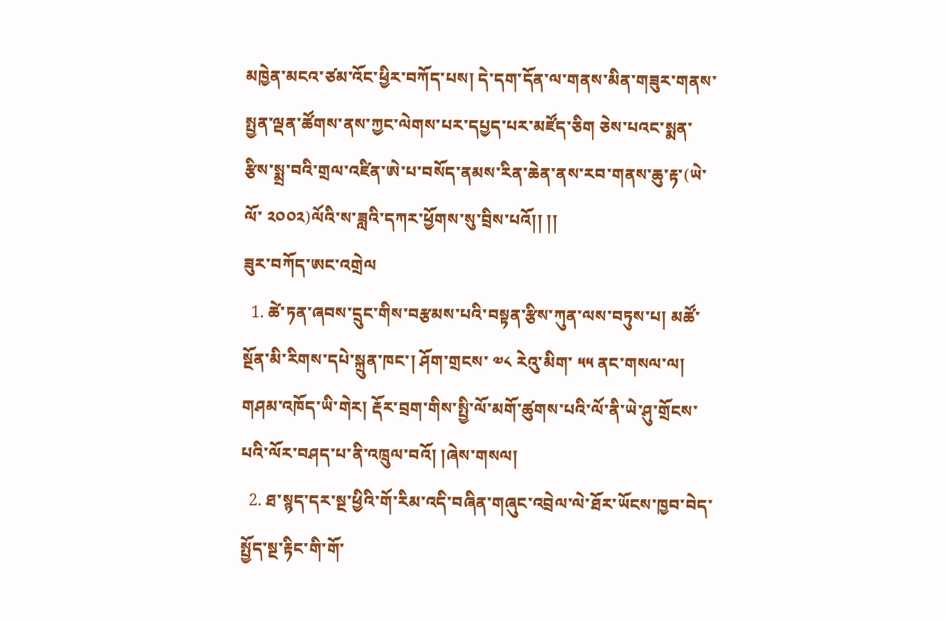མཁྱེན་མངའ་ཙམ་འོང་ཕྱིར་བཀོད་པས། དེ་དག་དོན་ལ་གནས་མིན་གཟུར་གནས་སྤྱན་ལྡན་ཚོགས་ནས་ཀྱང་ལེགས་པར་དཔྱད་པར་མཛོད་ཅིག ཅེས་པའང་སྨན་རྩིས་སྨྲ་བའི་གྲལ་འཛིན་ཨེ་པ་བསོད་ནམས་རིན་ཆེན་ནས་རབ་གནས་ཆུ་རྟ་(ཡེ་ལོ་ ༢༠༠༢)ལོའི་ས་ཟླའི་དཀར་ཕྱོགས་སུ་བྲིས་པའོ།། །།
ཟུར་བཀོད་ཨང་འགྲེལ
  1. ཚེ་ཏན་ཞབས་དྲུང་གིས་བརྩམས་པའི་བསྟན་རྩིས་ཀུན་ལས་བཏུས་པ། མཚོ་སྔོན་མི་རིགས་དཔེ་སྐྲུན་ཁང་། ཤོག་གྲངས་ ༧༨ རེའུ་མིག་ ༥༥ ནང་གསལ་ལ། གཤམ་འཁོད་ཡི་གེར། རྡོར་བྲག་གིས་སྤྱི་ལོ་མགོ་ཚུགས་པའི་ལོ་ནི་ཡེ་ཤུ་གྲོངས་པའི་ལོར་བཤད་པ་ནི་འཁྲུལ་བའོ། །ཞེས་གསལ།
  2. ཐ་སྙད་དར་སྔ་ཕྱིའི་གོ་རིམ་འདི་བཞིན་གཞུང་འབྲེལ་ལེ་ཐོར་ཡོངས་ཁྱབ་བེད་སྤྱོད་སྔ་རྟིང་གི་གོ་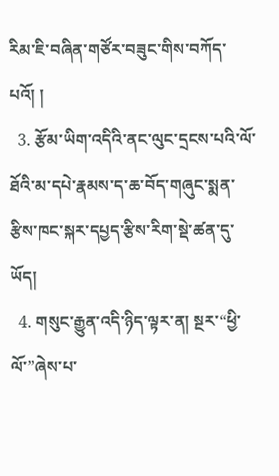རིམ་ཇི་བཞིན་གཙོར་བཟུང་གིས་བཀོད་པའོ། །
  3. རྩོམ་ཡིག་འདིའི་ནང་ལུང་དྲངས་པའི་ལོ་ཐོའི་མ་དཔེ་རྣམས་ད་ཆ་བོད་གཞུང་སྨན་རྩིས་ཁང་སྐར་དཔྱད་རྩིས་རིག་སྡེ་ཚན་དུ་ཡོད།
  4. གསུང་རྒྱུན་འདི་ཉིད་ལྟར་ན། སྔར་“ཕྱི་ལོ་”ཞེས་པ་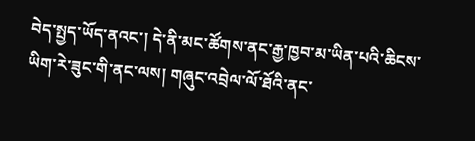བེད་སྤྱད་ཡོད་ནའང་། དེ་ནི་མང་ཚོགས་ནང་རྒྱ་ཁྱབ་མ་ཡིན་པའི་ཆིངས་ཡིག་རེ་ཟུང་གི་ནང་ལས། གཞུང་འབྲེལ་ལོ་ཐོའི་ནང་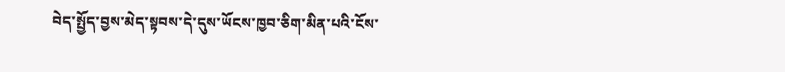བེད་སྤྱོད་བྱས་མེད་སྟབས་དེ་དུས་ཡོངས་ཁྱབ་ཅིག་མིན་པའི་ངོས་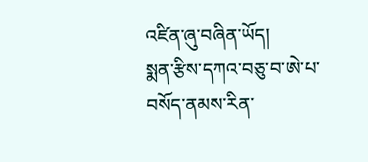འཛིན་ཞུ་བཞིན་ཡོད།
སྨན་རྩིས་དཀའ་བཅུ་བ་ཨེ་པ་བསོད་ནམས་རིན་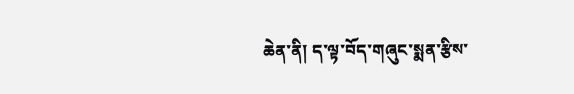ཆེན་ནི། ད་ལྟ་བོད་གཞུང་སྨན་རྩིས་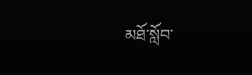མཐོ་སློབ་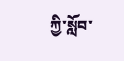ཀྱི་སློབ་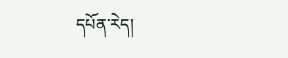དཔོན་རེད།